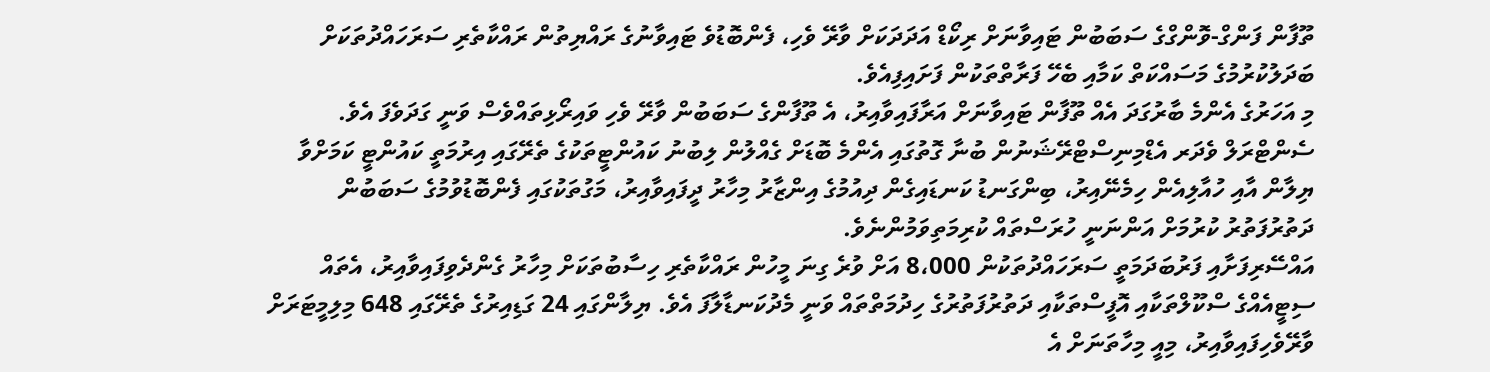ތޫފާން ފަންގް-ވޮންގްގެ ސަބަބުން ޓައިވާނަށް ރިކޯޑް އަދަދަކަށް ވާރޭ ވެހި، ފެންބޮޑުވެ ޓައިވާނުގެ ރައްޔިތުން ރައްކާތެރި ސަރަހައްދުތަކަށް ބަދަލުކުރުމުގެ މަސައްކަތް ކަމާއި ބެހޭ ފަރާތްތަކުން ފަށައިފިއެވެ.
މި އަހަރުގެ އެންމެ ބާރުގަދަ އެއް ތޫފާން ޓައިވާނަށް އަރާފައިވާއިރު، އެ ތޫފާންގެ ސަބަބުން ވާރޭ ވެހި ވައިރޯޅިތައްވެސް ވަނީ ގަދަވެފަ އެވެ. ސެންޓްރަލް ވެދަރ އެޑްމިނިސްޓްރޭޝަނުން ބުނާ ގޮތުގައި އެންމެ ބޮޑަށް ގެއްލުން ލިބުނު ކައުންޓީތަކުގެ ތެރޭގައި އިރުމަތީ ކައުންޓީ ކަމަށްވާ ޔިލާން އާއި ހުއާލިއެން ހިމެނޭއިރު، ބިންގަނޑު ކަނޑައިގެން ދިއުމުގެ އިންޒާރު މިހާރު ދީފައިވާއިރު، މަގުތަކުގައި ފެންބޮޑުވުމުގެ ސަބަބުން ދަތުރުފަތުރު ކުރުމަށް އަންނަނީ ހުރަސްތައް ކުރިމަތިވަމުންނެވެ.
އައްސޭރިފަށާއި ފަރުބަދަމަތީ ސަރަހައްދުތަކުން 8،000 އަށް ވުރެ ގިނަ މީހުން ރައްކާތެރި ހިސާބުތަކަށް މިހާރު ގެންދެވިފައިވާއިރު، އެތައް ސިޓީއެއްގެ ސްކޫލްތަކާއި އޮފީސްތަކާއި ދަތުރުފަތުރުގެ ހިދުމަތްތައް ވަނީ މެދުކަނޑާލާފަ އެވެ. ޔިލާންގައި 24 ގަޑިއިރުގެ ތެރޭގައި 648 މިލިމީޓަރަށް ވާރޭވެހިފައިވާއިރު، މިއީ މިހާތަނަށް އެ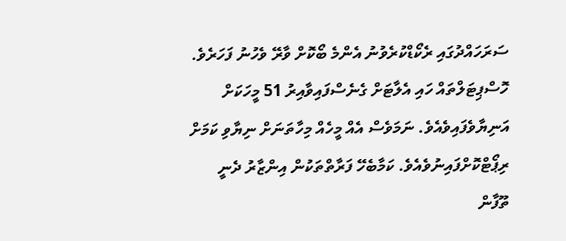ސަރަހައްދުގައި ރެކޯޑްކުރެވުނު އެންމެ ބޯކޮށް ވާރޭ ވެހުނު ފަހަރެވެ.
ހޮސްޕިޓަލްތައް ހައި އެލާޓަށް ގެނެސްފައިވާއިރު 51 މީހަކަށް އަނިޔާވެފައިވެއެވެ. ނަމަވެސް އެއް މީހެއް މިހާތަނަށް ނިޔާވި ކަމަށް ރިޕޯޓްކޮށްފައިނުވެއެވެ. ކަމާބެހޭ ފަރާތްތަކުން އިންޒާރު ދެނީ ތޫފާން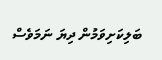ބަލިކަށިވަމުން ދިޔަ ނަމަވެސް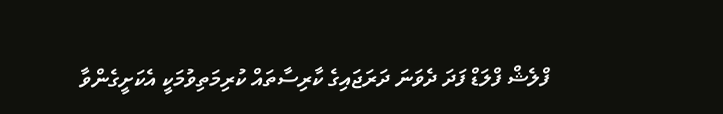ފްލެޝް ފްލަޑް ފަދަ ދެވަނަ ދަރަޖައިގެ ކާރިސާތައް ކުރިމަތިވުމަކީ އެކަށީގެންވާ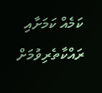ކަމެއް ކަމަށާއި ރައްކާތެރިވުމަށް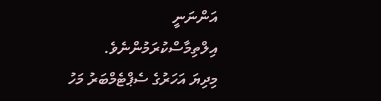އަންނަނީ އިލްތިމާސްކުރަމުންނެވެ.
މިދިޔަ އަހަރުގެ ސެޕްޓެމްބަރު މަހު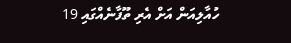ހުއާލިއަން އަށް އެރި ތޫފާނެއްގައި 19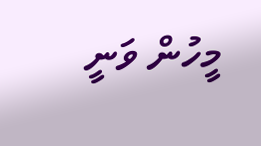މީހުން ވަނީ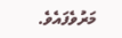މަރުވެފައެވެ.